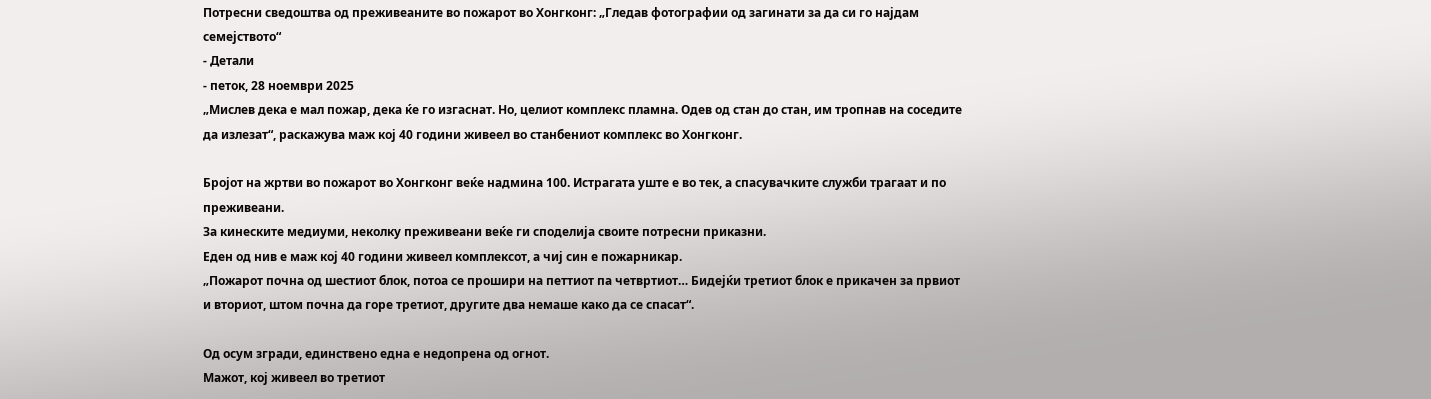Потресни сведоштва од преживеаните во пожарот во Хонгконг: „Гледав фотографии од загинати за да си го најдам семејството“
- Детали
- петок, 28 ноември 2025
„Мислев дека е мал пожар, дека ќе го изгаснат. Но, целиот комплекс пламна. Одев од стан до стан, им тропнав на соседите да излезат“, раскажува маж кој 40 години живеел во станбениот комплекс во Хонгконг.

Бројот на жртви во пожарот во Хонгконг веќе надмина 100. Истрагата уште е во тек, а спасувачките служби трагаат и по преживеани.
За кинеските медиуми, неколку преживеани веќе ги споделија своите потресни приказни.
Еден од нив е маж кој 40 години живеел комплексот, а чиј син е пожарникар.
„Пожарот почна од шестиот блок, потоа се прошири на петтиот па четвртиот… Бидејќи третиот блок е прикачен за првиот и вториот, штом почна да горе третиот, другите два немаше како да се спасат“.

Од осум згради, единствено една е недопрена од огнот.
Мажот, кој живеел во третиот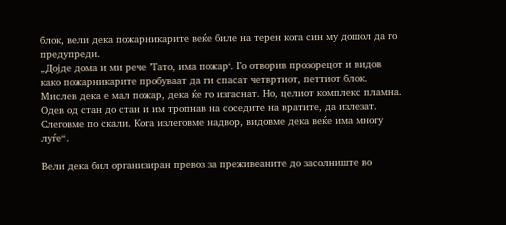блок, вели дека пожарникарите веќе биле на терен кога син му дошол да го предупреди.
„Дојде дома и ми рече ’Тато, има пожар‘. Го отворив прозорецот и видов како пожарникарите пробуваат да ги спасат четвртиот, петтиот блок.
Мислев дека е мал пожар, дека ќе го изгаснат. Но, целиот комплекс пламна. Одев од стан до стан и им тропнав на соседите на вратите, да излезат.
Слеговме по скали. Кога излеговме надвор, видовме дека веќе има многу луѓе“.

Вели дека бил организиран превоз за преживеаните до засолниште во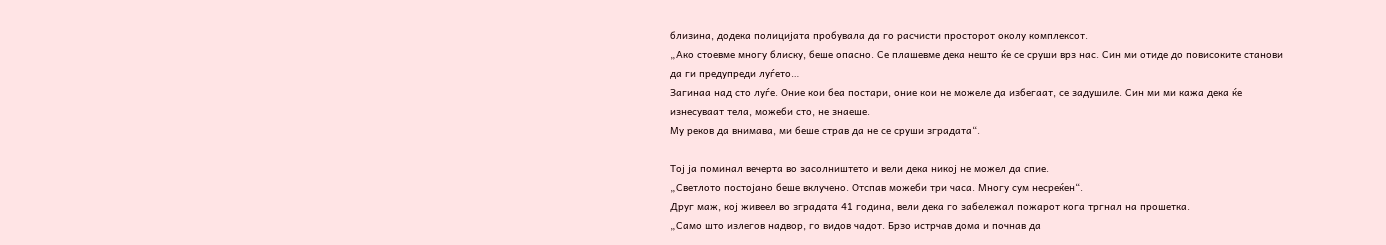близина, додека полицијата пробувала да го расчисти просторот околу комплексот.
„Ако стоевме многу блиску, беше опасно. Се плашевме дека нешто ќе се сруши врз нас. Син ми отиде до повисоките станови да ги предупреди луѓето…
Загинаа над сто луѓе. Оние кои беа постари, оние кои не можеле да избегаат, се задушиле. Син ми ми кажа дека ќе изнесуваат тела, можеби сто, не знаеше.
Му реков да внимава, ми беше страв да не се сруши зградата“.

Тој ја поминал вечерта во засолништето и вели дека никој не можел да спие.
„Светлото постојано беше вклучено. Отспав можеби три часа. Многу сум несреќен“.
Друг маж, кој живеел во зградата 41 година, вели дека го забележал пожарот кога тргнал на прошетка.
„Само што излегов надвор, го видов чадот. Брзо истрчав дома и почнав да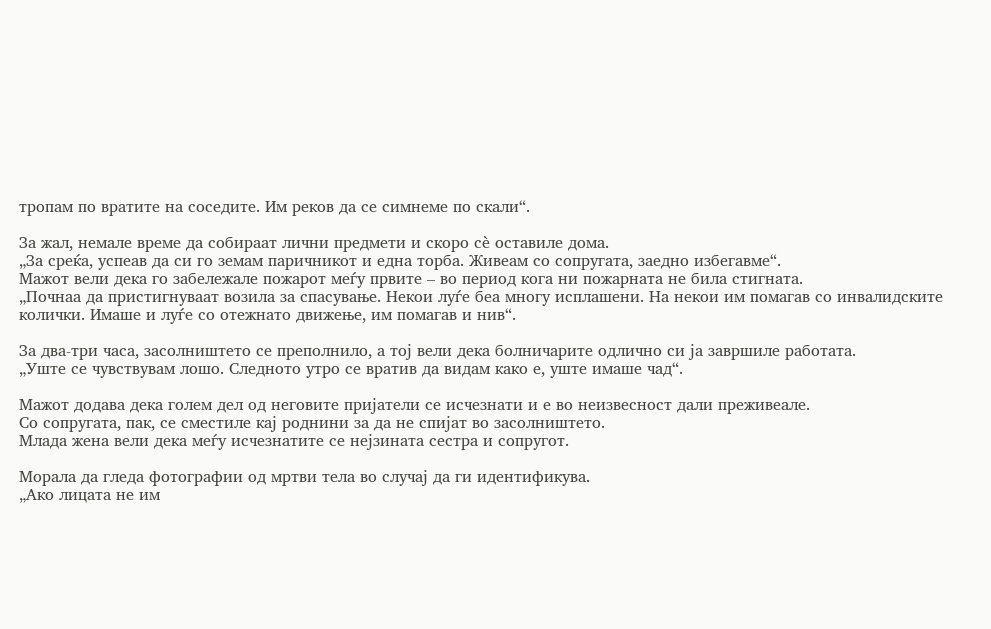тропам по вратите на соседите. Им реков да се симнеме по скали“.

За жал, немале време да собираат лични предмети и скоро сè оставиле дома.
„За среќа, успеав да си го земам паричникот и една торба. Живеам со сопругата, заедно избегавме“.
Мажот вели дека го забележале пожарот меѓу првите – во период кога ни пожарната не била стигната.
„Почнаа да пристигнуваат возила за спасување. Некои луѓе беа многу исплашени. На некои им помагав со инвалидските колички. Имаше и луѓе со отежнато движење, им помагав и нив“.

За два-три часа, засолништето се преполнило, а тој вели дека болничарите одлично си ја завршиле работата.
„Уште се чувствувам лошо. Следното утро се вратив да видам како е, уште имаше чад“.

Мажот додава дека голем дел од неговите пријатели се исчезнати и е во неизвесност дали преживеале.
Со сопругата, пак, се сместиле кај роднини за да не спијат во засолништето.
Млада жена вели дека меѓу исчезнатите се нејзината сестра и сопругот.

Морала да гледа фотографии од мртви тела во случај да ги идентификува.
„Ако лицата не им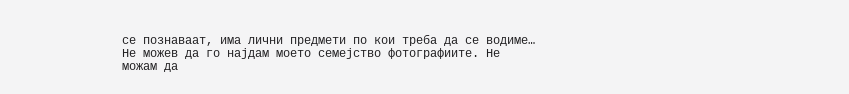се познаваат, има лични предмети по кои треба да се водиме…
Не можев да го најдам моето семејство фотографиите. Не можам да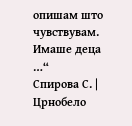опишам што чувствувам. Имаше деца …“
Спирова С. | Црнобело